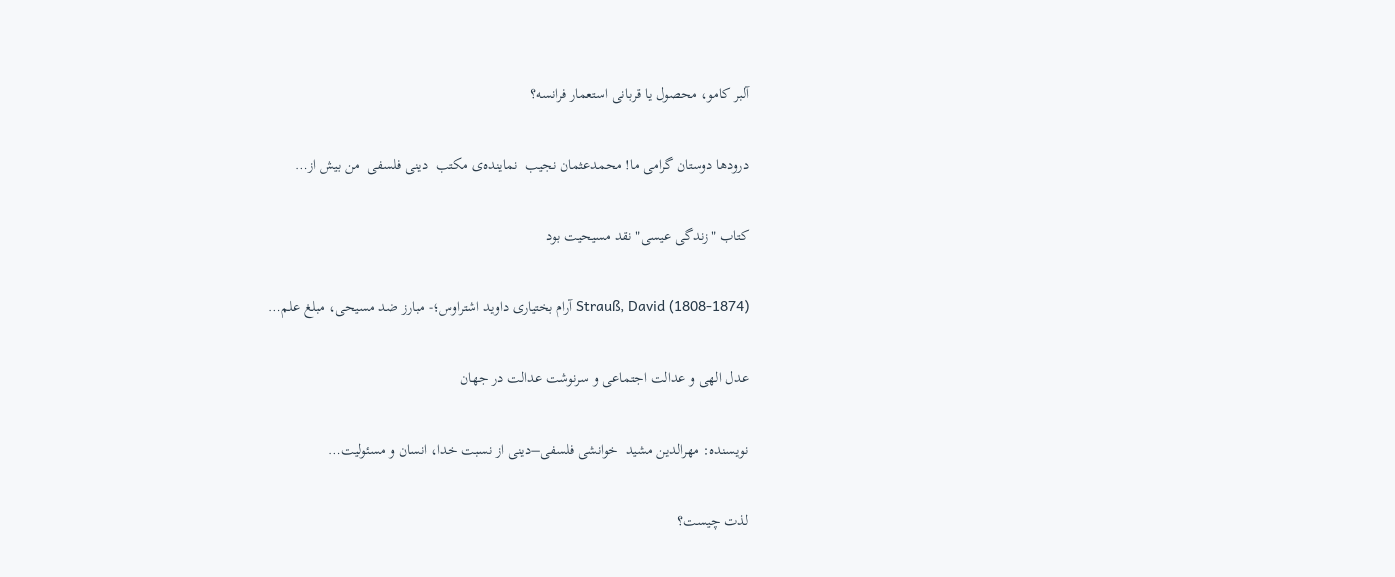آلبر کامو،‌ محصول یا قربانی استعمار فرانسه؟

درودها دوستان گرامی ما! محمدعثمان نجیب  نماینده‌ی مکتب  دینی فلسفی  من بیش از…

کتاب "زندگی عیسی" نقد مسیحیت بود

Strauß, David (1808-1874) آرام بختیاری داوید اشتراوس؛- مبارز ضد مسیحی، مبلغ علم…

عدل الهی و عدالت اجتماعی و سرنوشت عدالت در جهان

نویسنده: مهرالدین مشید  خوانشی فلسفی–دینی از نسبت خدا، انسان و مسئولیت…

لذت چیست؟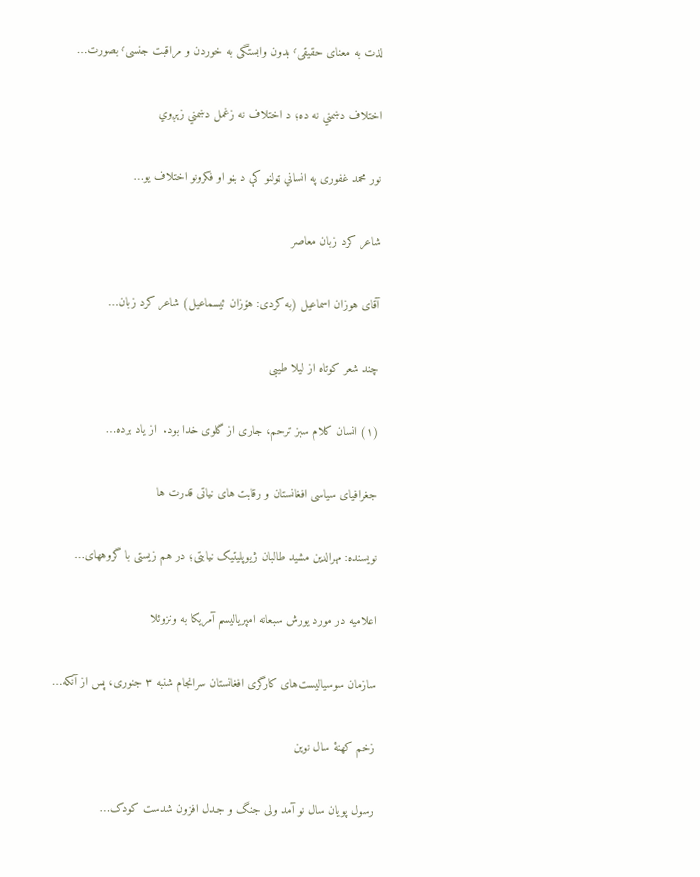لذت به معنای حقیقی٬ بدون وابستگی به خوردن و مراقبت جنسی٬ بصورت…

اختلاف دښمني نه ده؛ د اختلاف نه زغمل دښمني زېږوي

نور محمد غفوری په انساني ټولنو کې د بڼو او فکرونو اختلاف یو…

شاعر کرد زبان معاصر

آقای هوزان اسماعیل (به کردی: هۆزان ئیسماعیل) شاعر کرد زبان…

چند شعر کوتاه از لیلا طیبی

(۱) انسان کلام سبز ترحم، جاری از گلوی خدا بود.  از یاد برده…

جغرافیای سیاسی افغانستان و رقابت های نیاتی قدرت ها

نویسنده: مهرالدین مشید طالبان ژیوپلیتیک نیابتی؛ در هم زیستی با گروههای…

اعلامیه در مورد یورش سبعانه امپریالیسم آمریکا به ونزوئلا

سازمان سوسیالیست‌های کارگری افغانستان سرانجام شنبه ۳ جنوری، پس از آنکه…

زخم کهنۀ سال نوین

رسول پویان سال نو آمد ولی جنگ و جـدل افزون شدست کودک…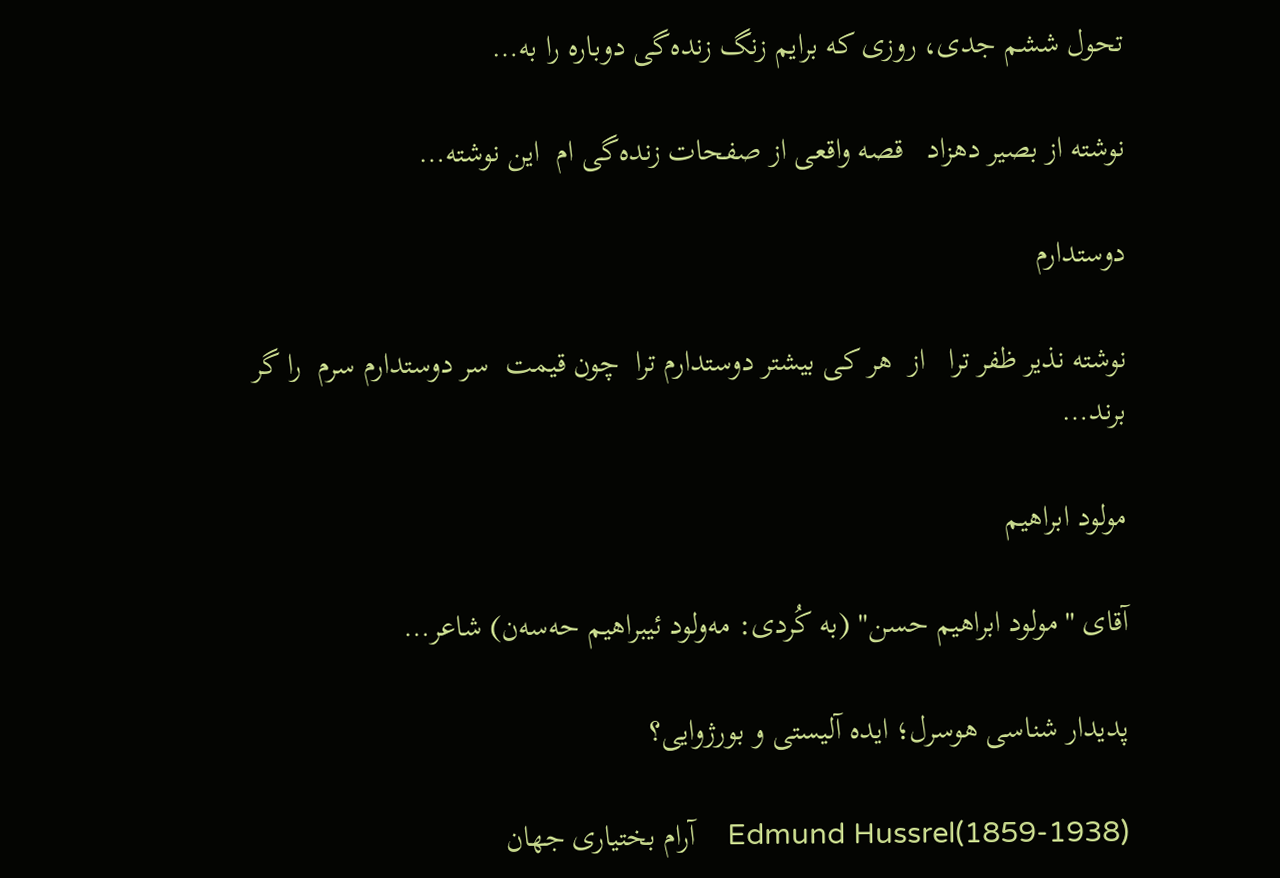تحول ششم جدی، روزی که برایم زنگ زنده‌گی دوباره را به…

نوشته از بصیر دهزاد   قصه واقعی از صفحات زنده‌گی ام  این نوشته…

دوستدارم

نوشته نذیر ظفر ترا   از  هر کی بیشتر دوستدارم ترا  چون قیمت  سر دوستدارم سرم  را گر    برند…

مولود ابراهیم

آقای "مولود ابراهیم حسن" (به کُردی: مەولود ئیبراهیم حەسەن) شاعر…

پدیدار شناسی هوسرل؛ ایده آلیستی و بورژوایی؟

Edmund Hussrel(1859-1938)    آرام بختیاری جهان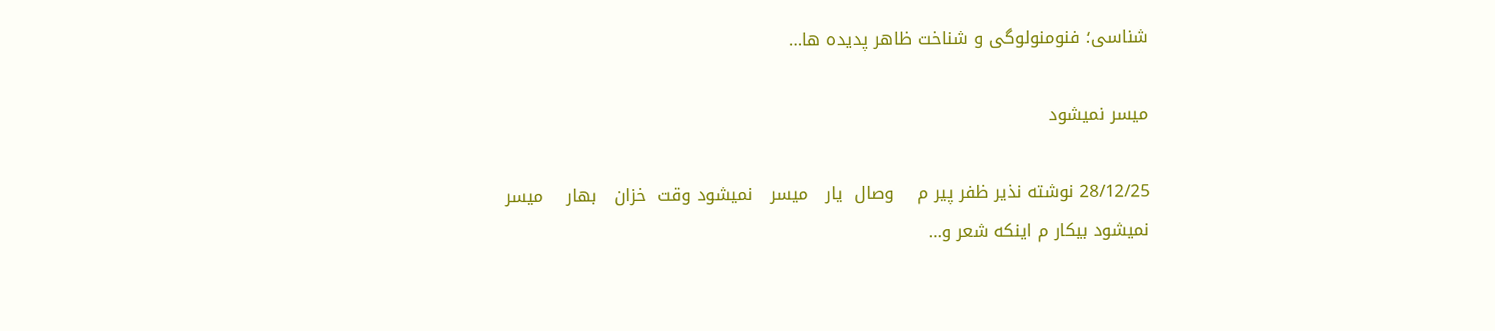شناسی؛ فنومنولوگی و شناخت ظاهر پدیده ها…

ميسر نميشود

28/12/25 نوشته نذير ظفر پير م    وصال  يار   ميسر   نميشود وقت  خزان   بهار    ميسر  نميشود بيكار م اينكه شعر و…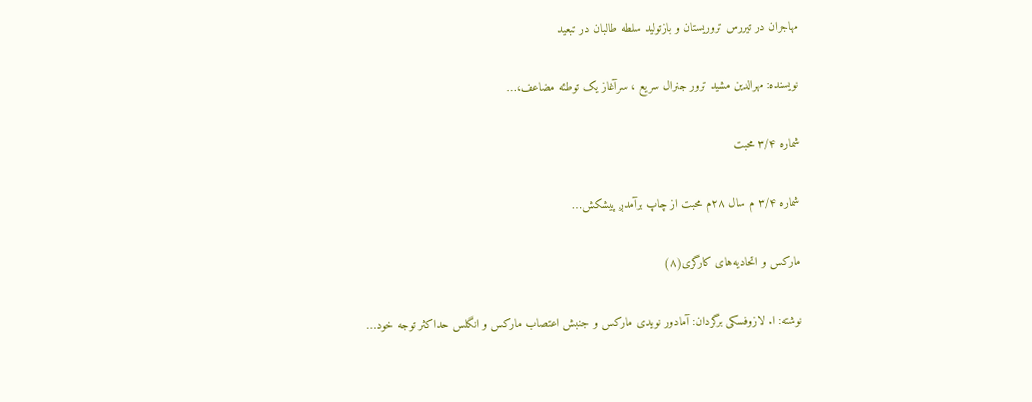مهاجران در تیررس تروریستان و بازتولید سلطه طالبان در تبعید

نویسنده: مهرالدین مشید ترور جنرال سریع ، سرآغاز یک توطئه مضاعف،…

شماره ۳/۴ محبت

شماره ۳/۴ م سال ۲۸م محبت از چاپ برآمدږ پیشکش…

مارکس و اتحادیه‌های کارگری(۸)

نوشته: ا. لازوفسکی برگردان: آمادور نویدی مارکس و جنبش اعتصاب مارکس و انگلس حداکثر توجه خود…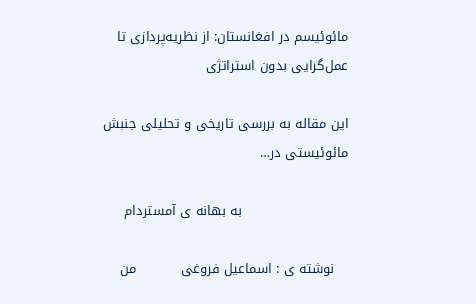مائوئیسم در افغانستان: از نظریه‌پردازی تا عمل‌گرایی بدون استراتژی

این مقاله به بررسی تاریخی و تحلیلی جنبش مائوئیستی در…

                        به بهانه ی آمستردام

   نوشته ی : اسماعیل فروغی          من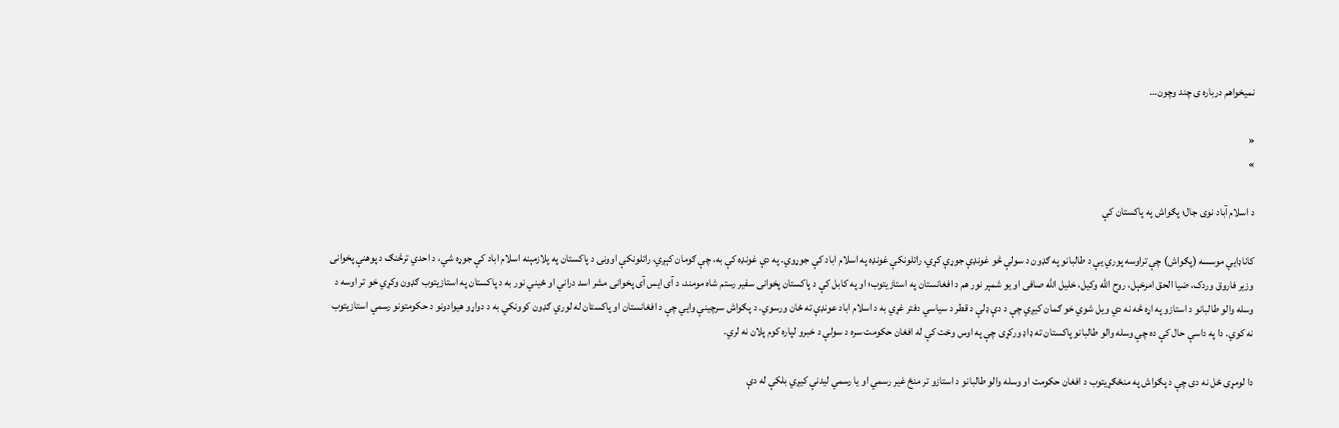نمیخواهم درباره ی چند وچون…

«
»

د اسلام آباد نوی جال؛ پګواش په پاکستان کې

کاناډايي موسسه (پګواش) چې تراوسه پوري یې د طالبانو په ګډون د سولې څو غونډې جوړې کړي، راتلونکې غونډه په اسلام اباد کې جوړوي. په دې غونډه کې به، چې ګومان کېږي، راتلونکې اوونۍ د پاکستان په پلازمېنه اسلام اباد کې جوړه شي، د احدي ترڅنګ د پوهنې پخوانی وزیر فاروق وردک، ضیا الحق امرخېل، روح الله وکیل، خلیل الله صافی او یو شمېر نور هم د افغانستان په استازیتوب؛ او په کابل کې د پاکستان پخوانی سفیر رستم شاه مومند، د آی ایس آی پخوانی مشر اسد دراني او ځیني نور به د پاکستان په استازيتوب ګډون وکړي خو تر اوسه د وسله والو طالبانو د استازو په اړه څه نه دي ويل شوي خو ګمان کيږي چې د دې ډلې د قطر د سیاسي دفتر غړي به د اسلام اباد عونډې ته ځان ورسوي. د پګواش سرچینې وايي چې د افغانستان او پاکستان له لوري ګډون کوونکي به د دواړو هیوادونو د حکومتونو رسمي استازیتوب نه کوي. دا په داسې حال کې ده چې وسله والو طالبانو پاکستان ته ډاډ ورکړی چې په اوس وخت کې له افغان حکومت سره د سولې د خبرو لپاره کوم پلان نه لري.

دا لومړی ځل نه دی چې د پګواش په منځګړيتوب د افغان حکومت او وسله والو طالبانو د استازو تر منځ غير رسمي او يا رسمي ليدنې کيږي بلکې له دې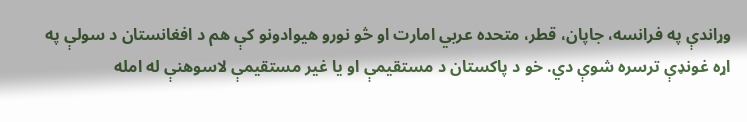وړاندې په فرانسه، جاپان، قطر، متحده عربي امارت او څو نورو هیوادونو کې هم د افغانستان د سولې په اړه غونډې ترسره شوې دي. خو د پاکستان د مستقيمې او يا غير مستقيمې لاسوهنې له امله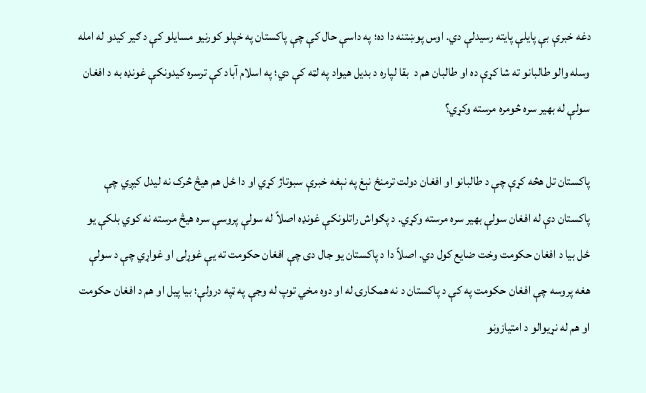دغه خبرې بې پايلې پايته رسيدلې دي. اوس پوښتنه دا ده؛ په داسې حال کې چې پاکستان په خپلو کورنيو مسايلو کې د ګير کیدو له امله وسله والو طالبانو ته شا کړې ده او طالبان هم د  بقا لپاره د بديل هيواد په لټه کې دي؛ په اسلام آباد کې ترسره کيدونکې غونډه به د افغان سولې له بهير سره څومره مرسته وکړي؟

پاکستان تل هڅه کړې چې د طالبانو او افغان دولت ترمنځ نېغ په نېغه خبرې سبوتاژ کړي او دا ځل هم هيڅ څرک نه ليدل کيږي چې پاکستان دې له افغان سولې بهير سره مرسته وکړي. د پګواش راتلونکې غونډه اصلاً له سولې پروسې سره هيڅ مرسته نه کوي بلکې يو ځل بيا د افغان حکومت وخت ضايع کول دي. اصلاً دا د پاکستان يو جال دی چې افغان حکومت ته يې غوړلی او غواړي چې د سولې هغه پروسه چې افغان حکومت په کې د پاکستان د نه همکارۍ له او دوه مخي توپ له وجې په ټپه درولې؛ بيا پيل او هم د افغان حکومت او هم له نړيوالو د امتيازونو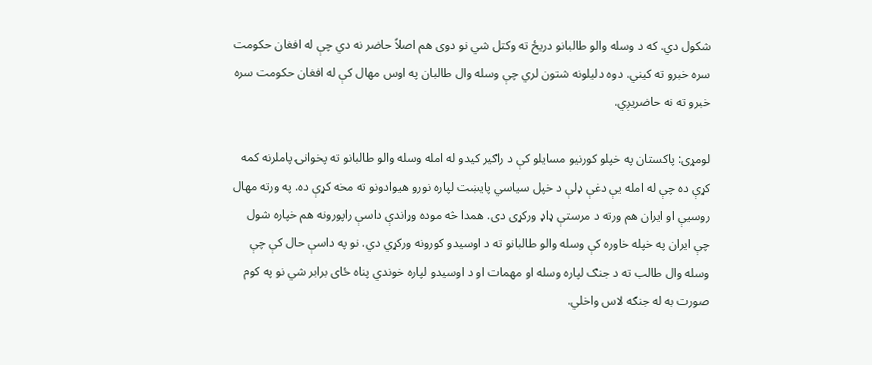شکول دي. که د وسله والو طالبانو دريځ ته وکتل شي نو دوی هم اصلاً حاضر نه دي چې له افغان حکومت سره خبرو ته کيني. دوه دليلونه شتون لري چې وسله وال طالبان په اوس مهال کې له افغان حکومت سره خبرو ته نه حاضريږي.

لومړی: پاکستان په خپلو کورنيو مسايلو کې د راګير کيدو له امله وسله والو طالبانو ته پخوانۍ پاملرنه کمه کړې ده چې له امله يې دغې ډلې د خپل سياسي پايښت لپاره نورو هيوادونو ته مخه کړې ده. په ورته مهال روسيې او ايران هم ورته د مرستې ډاډ ورکړی دی. همدا څه موده وړاندې داسې راپورونه هم خپاره شول چې ايران په خپله خاوره کې وسله والو طالبانو ته د اوسيدو کورونه ورکړي دي. نو په داسې حال کې چې وسله وال طالب ته د جنګ لپاره وسله او مهمات او د اوسيدو لپاره خوندي پناه ځای برابر شي نو په کوم صورت به له جنګه لاس واخلي.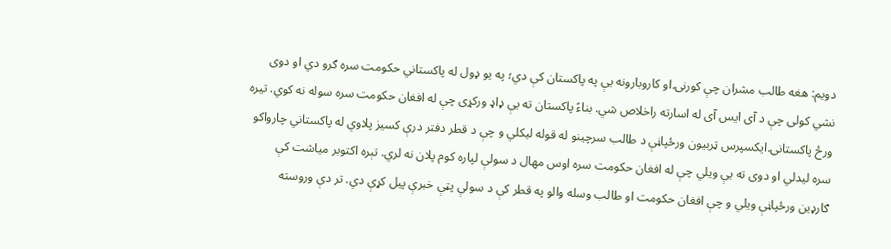دويم: هغه طالب مشران چې کورنۍ او کاروبارونه يې په پاکستان کې دي؛ په يو ډول له پاکستاني حکومت سره ګرو دي او دوی نشي کولی چې د آی ايس آی له اسارته راخلاص شي. بناءً پاکستان ته يې ډاډ ورکړی چې له افغان حکومت سره سوله نه کوي. تيره ورځ پاکستانۍ ایکسپرس ټربیون ورځپاڼې د طالب سرچینو له قوله لیکلي و چې د قطر دفتر درې کسیز پلاوي له پاکستاني چارواکو سره لیدلي او دوی ته یې ویلي چې له افغان حکومت سره اوس مهال د سولې لپاره کوم پلان نه لري. تېره اکتوبر میاشت کې ګارډين ورځپاڼې ويلي و چې افغان حکومت او طالب وسله والو په قطر کې د سولې پټې خبرې پيل کړې دي. تر دې وروسته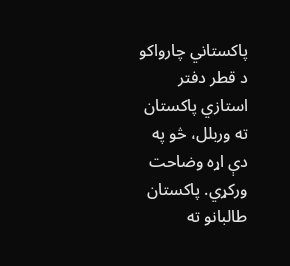پاکستاني چارواکو د قطر دفتر استازي پاکستان ته وربلل، څو په دې اړه وضاحت ورکړي. پاکستان طالبانو ته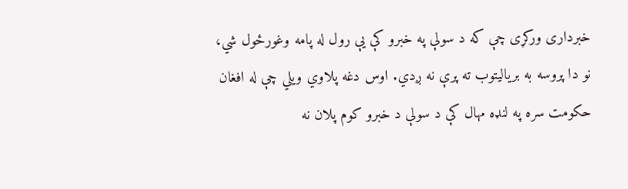خبرداری ورکړی چې که د سولې په خبرو کې یې رول له پامه وغورځول شي، نو دا پروسه به بریالیتوب ته پرې نه ږدي. اوس دغه پلاوي ویلي چې له افغان حکومت سره په لنډه مهال کې د سولې د خبرو کوم پلان نه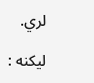لري.

لیکنه :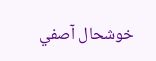خوشحال آصفي